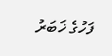ފަހުގެ ޚަބަރު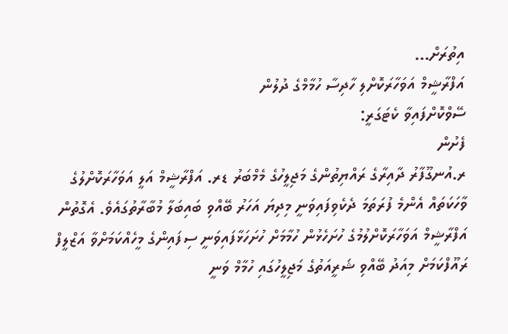އިތުރަށް...
އަފްރާޝީމް އަވަހާރަކޮށްލި ހާދިސާ ހުމާމްގެ ދުލުން
ސޭވްކޮށްފައިވާ ކެޓަގަރީ:
ފެށުން
ރ.އުނގޫފާރު ދާއިރާގެ ރައްޔިތުންގެ މަޖިލީހުގެ މެމްބަރު ޑރ. އަފްރާޝީމް އަލީ އަވަހާރަކޮށްލުގެ ވާހަކަތައް އެންމެ ފުރަތަމަ ދެކެވިފައިވަނީ މިދިޔަ އަހަރު ބޭއްވި ބައިބަލާ މުބާރާތުގައެވެ. އެގޮތުން އަފްރާޝީމް އަވަހާރަކޮށްލުމުގެ ހުށަހެޅުން ހުމާމަށް ހުށަހަޅާފައިވަނީ ސިފައިންގެ މީހެއްކަމަށްވާ އަޒްލީފް ރައޫފްކަމަށް މިއަދު ބޭއްވި ޝަރީއަތުގެ މަޖިލީހުގައި ހުމާމް ވަނީ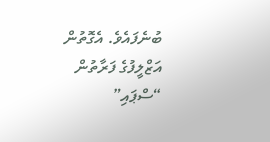ބުނެފައެވެ. އެގޮތުން އަޒްލީފުގެ ފަރާތުން “ސްޕައި”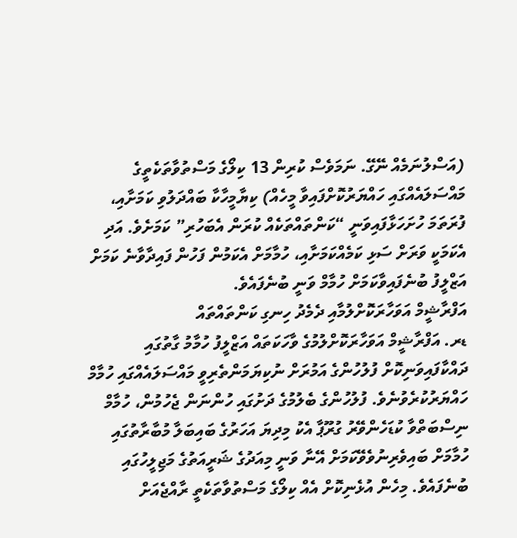(އަސްލުނަމެއް ނޭގޭ. ނަމަވެސް ކުރިން 13 ކިލޯގެ މަސްތުވާތަކެތީގެ މައްސަލައެއްގައި ހައްޔަރުކޮށްފައިވާ މީހެއް) ކިޔާމީހާކާ ބައްދަލުވި ކަމަށާއި، ފުރަތަމަ ހުށަހަޅާފައިވަނީ “ކަންތައްތަކެއް ކުރަން އެބަހުރި” ކަމަށެވެ. އަދި އެކަމަކީ ވަރަށް ސަޅި ކަމެއްކަމަށާއި، ހުމާމަށް އެކަމުން ފަހުން ފައިދާވާނެ ކަމަށް އަޒްލީފު ބުނެފައިވާކަމަށް ހުމާމް ވަނީ ބުނެފައެވެ.
އަފްރާޝީމް އަވަހާރަކޮށްލުމާއި ދެމެދު ހިނގި ކަންތައްތައް
ޑރ. އަފްރާޝީމް އަވަހާރަކޮށްލުމުގެ ވާހަކަތައް އަޒްލީފު ހުމާމު ގާތުގައި ދައްކާފައިވަނިކޮށް ފުލުހުންގެ އަމުރަށް ނުކިޔަމަންތެރިވީ މައްސަލައެއްގައި ހުމާމް ހައްޔަރުކުރެވުނެވެ. ފުލުހުންގެ ބެލުމުގެ ދަށުގައި ހުންނަން ޖެހުމުން، ހުމާމް ނިސްބަތްވާ ކުޑަހެންވޭރު ގުރޫޕާ އެކު މިދިޔަ އަހަރުގެ ބައިބަލާ މުބާރާތުގައި ހުމާމަށް ބައިވެރިނުވެވޭކަމަށް އޭނާ ވަނީ މިއަދުގެ ޝަރީއަތުގެ މަޖިލީހުގައި ބުނެފައެވެ. މިހެން އުޅެނިކޮށް އެއް ކިލޯގެ މަސްތުވާތަކެތީ ރާއްޖެއަށް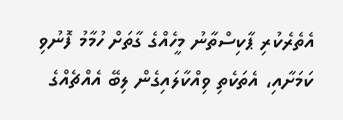އެތެރެކުރި ޕާކިސްތާނު މީހެއްގެ ގާތަށް ހުމާމު ފޮނުވި ކަމަށާއި، އެތަކެތި ވިއްކާލައިގެން ލިބޭ އެއްޗެއްގެ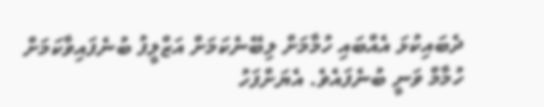ދެބައިކުޅަ އެއްބައި ހުމާމަށް ލިބޭނެކަމަށް އަޒްލީފު ބުނެފައިވާކަމަށް ހުމާމް ވަނީ ބުނެފައެވެ. އެޔަށްފަހު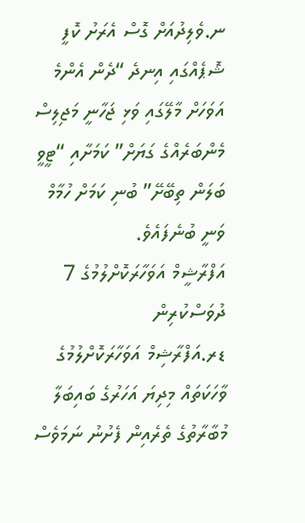ނ.ވެލިދުއަށް ގޮސް އެރަށު ކޮފީ ޝޮޕެއްގައި އިނދެ “ދެން އެންމެ އަވަހަށް މާލޭގައި ވަޅި ޖަހާނީ މަޖިލިސް މެންބަރެއްގެ ގަޔަށް” ކަމަށާއި “ޓީވީ ބަލަން ތިބޭށޭ” ބުނި ކަމަށް ހުމާމް ވަނީ ބުނެފައެވެ.
އަފްރާޝީމް އަވަހާރަކޮށްލުމުގެ 7 ދުވަސްކުރިން
ޑރ.އަފްރާޝިމް އަވަހާރަކޮށްލުމުގެ ވާހަކަތައް މިދިޔަ އަހަރުގެ ބައިބަލާ މުބާރާތުގެ ތެރެއިން ފެށުނު ނަމަވެސް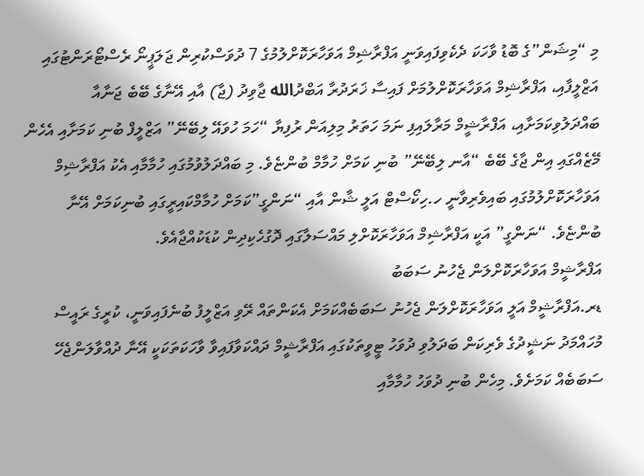މި “މިޝަން”ގެ ބޮޑު ވާހަކަ ދެކެވިފައިވަނީ އަފްރާޝިމް އަވަހާރަކޮށްލުމުގެ 7 ދުވަސްކުރިން ޖަލަޕީނޯ ރެސްޓޯރަންޓުގައި އަޒްލީފާއި، އަފްރާޝިމް އަވަހާރަކޮށްލުމަށް ފައިސާ ޚަރަދުރާ އަބްދުالله ޖާވިދު (ޖާ) އާއި އޭނާގެ ބޭބެ ޖަނާއާ ބައްދަލުވިކަމަށާއި، އަފްރާޝީމް މަރާލައިފި ނަމަ ހަތަރު މިލިއަން ރުފިޔާ “ހަމަ ހުވައޭ ލިބޭނޭ” އަޒްލީފް ބުނި ކަމަށާއި އެހެން މޭޒެއްގައި އިން ޖާގެ ބޭބެ “އާނ ލިބޭނޭ” ބުނި ކަމަށް ހުމާމް ބުންޏެވެ. މި ބައްދަލުވުމުގައި ހުމާމާއި އެކު އަފްރާޝިމް އަވަހާރަކޮށްލުމުގައި ބައިވެރިވާނީ ހ.ހިކޯސްޓް އަލީ ޝާން އާއި “ނަންގީ”ކަމަށް ހުމާމްކައިރީގައި ބުނިކަމަށް އޭނާ ބުންޏެވެ. “ނަންގީ” އަކީ އަފްރާޝިމް އަވަހާރަކޮށްލި މައްސަލާގައި ދޮގުހެކިދިން ކުޑަކުއްޖާއެވެ.
އަފްރާޝީމް އަވަހާރަކޮށްލަން ޖެހުނު ސަބަބު
ޑރ.އަފްރާޝީމް އަލީ އަވަހާރަކޮށްލަން ޖެހުނު ސަބަބެއްކަމަށް އެކަންތައް ރޭވި އަޒްލީފު ބުނެފައިވަނީ، ކުރީގެ ރައީސް މުހައްމަދު ނަޝީދުގެ ވެރިކަން ބަދަލުވި ދުވަހު ޓީވީތަކުގައި އަފްރާޝީމް ދައްކަވާފައިވާ ވާހަކަތަކަކީ އޭނާ ދުއްވާލަންޖެހޭ ސަބަބެއް ކަމަށެވެ. މިހެން ބުނި ދުވަހު ހުމާމާއި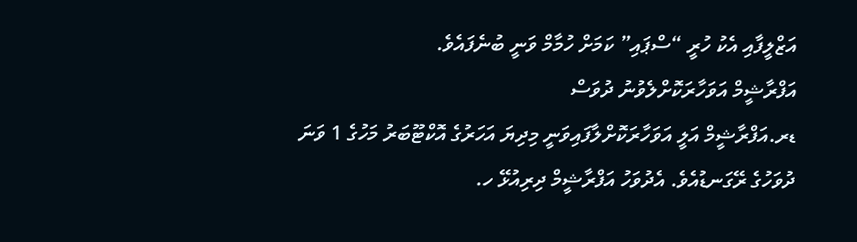އަޒްލީފާއި އެކު ހުރީ “ސްޕައި” ކަމަށް ހުމާމް ވަނީ ބުނެފައެވެ.
އަފްރާޝީމް އަވަހާރަކޮށްލެވުނު ދުވަސް
ޑރ.އަފްރާޝީމް އަލީ އަވަހާރަކޮށްލާފައިވަނީ މިދިޔަ އަހަރުގެ އޮކްޓޫބަރު މަހުގެ 1 ވަނަ ދުވަހުގެ ރޭގަނޑުއެވެ. އެދުވަހު އަފްރާޝީމް ދިރިއުޅޭ ހ.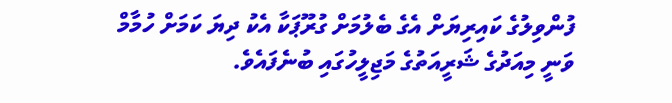ފުންވިލުގެ ކައިރިޔަށް އެގެ ބެލުމަށް ގުރޫޕަކާ އެކު ދިޔަ ކަމަށް ހުމާމް ވަނީ މިއަދުގެ ޝަރީއަތުގެ މަޖިލީހުގައި ބުނެފައެވެ.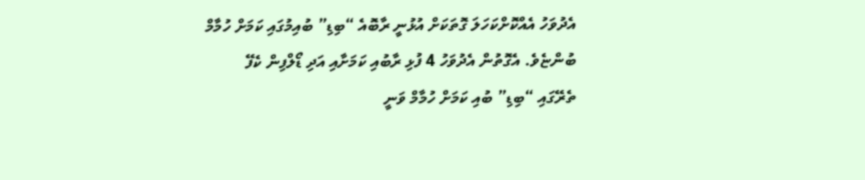އެދުވަހު އެއްކޮށްކަހަލަ ގޮތަކަށް އުޅުނީ ރާބޮއެ “ބިޑި” ބުއިމުގައި ކަމަށް ހުމާމް ބުންޏެވެ. އެގޮތުން އެދުވަހު 4 ފުޅި ރާބުއި ކަމަށާއި އަދި ޑޯލްފިން ކެފޭ ތެރޭގައި “ބިޑި” ބުއި ކަމަށް ހުމާމް ވަނީ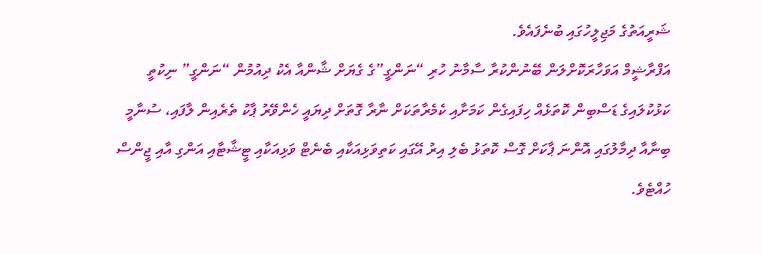ޝަރީއަތުގެ މަޖިލީހުގައި ބުނެފައެވެ.
އަފްރާޝީމް އަވަހާރަކޮށްލަން ބޭނުންކުރާ ސާމާނު ހުރި “ނަންގީ”ގެ ގެޔަށް ޝާންއާ އެކު ދިއުމުން “ނަންގީ” ނިކުތީ ކަޅުކުލައިގެ ޑަސްބިން ކޮތަޅެއް ހިފައިގެން ކަމަށާއި ކެމެރާތަކަށް ނާރާ ގޮތަށް ދިޔައީ ހެންވޭރު ޕާކު ތެރެއިން ލާފައި، ސުނާމީ ބިނާއާ ދިމާލުގައި އޮންނަ ޕާކަށް ގޮސް ކޮތަޅު ބެލި އިރު އޭގައި ކަތިވަޅިއަކާއި ބެނެޓް ވަޅިއަކާއި ޓީޝާޓާއި އަންގި އާއި ޖީންސް ހުއްޓެވެ.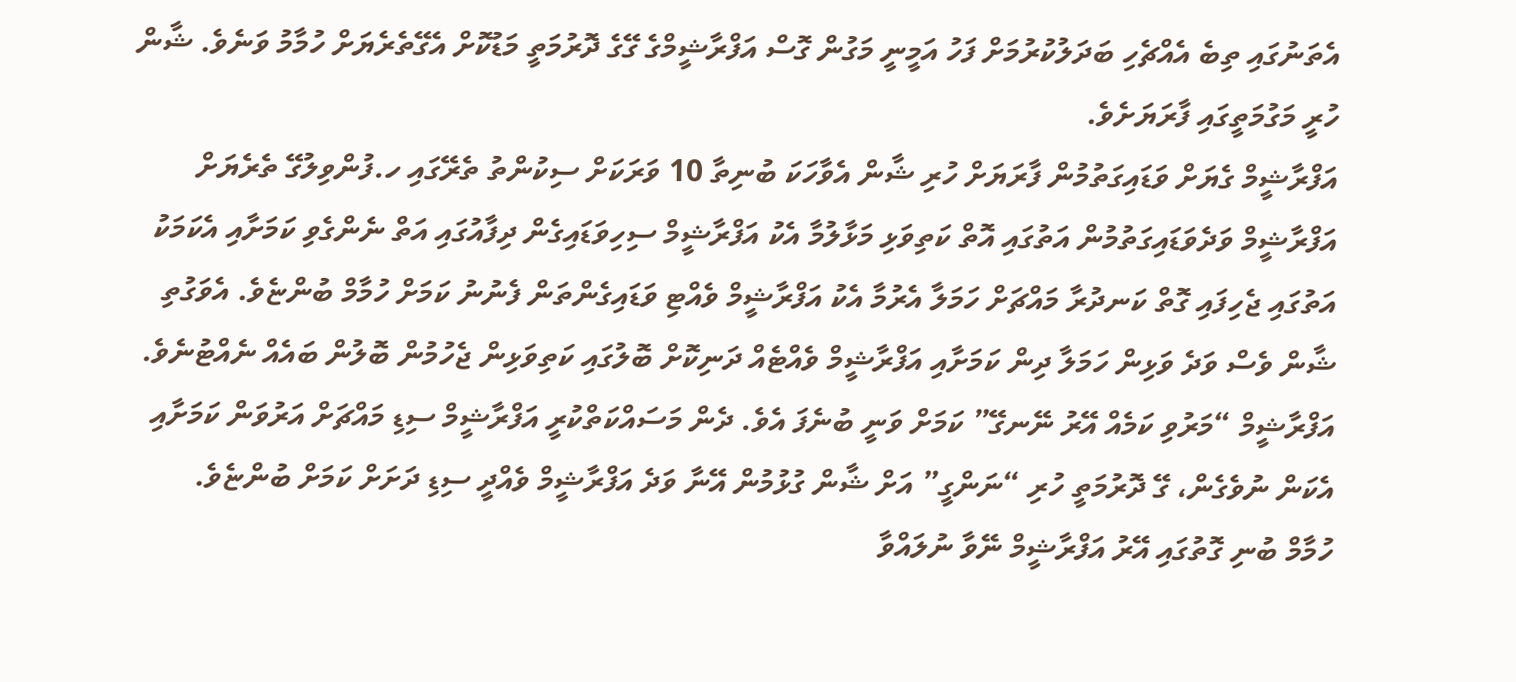އެތަނުގައި ތިބެ އެއްޗެހި ބަދަލުކުރުމަށް ފަހު އަމީނީ މަގުން ގޮސް އަފްރާޝީމްގެ ގޭގެ ދޮރުމަތީ މަޑުކޮށް އެގޭތެރެޔަށް ހުމާމު ވަނެވެ. ޝާން ހުރީ މަގުމަތީގައި ފާރަޔަށެވެ.
އަފްރާޝީމް ގެޔަށް ވަޑައިގަތުމުން ފާރަޔަށް ހުރި ޝާން އެވާހަކަ ބުނިތާ 10 ވަރަކަށް ސިކުންތު ތެރޭގައި ހ.ފުންވިލުގޭ ތެރެޔަށް އަފްރާޝީމް ވަދެވަޑައިގަތުމުން އަތުގައި އޮތް ކަތިވަޅި މަޅާލުމާ އެކު އަފްރާޝީމް ސިހިވަޑައިގެން ދިފާއުގައި އަތް ނެންގެވި ކަމަށާއި އެކަމަކު އަތުގައި ޖެހިފައި ގޮތް ކަނދުރާ މައްޗަށް ހަމަލާ އެރުމާ އެކު އަފްރާޝީމް ވެއްޓި ވަޑައިގެންތަން ފެނުނު ކަމަށް ހުމާމް ބުންޏެވެ. އެވަގުތި ޝާން ވެސް ވަދެ ވަޅިން ހަމަލާ ދިން ކަމަށާއި އަފްރާޝީމް ވެއްޓެއް ދަނިކޮށް ބޮލުގައި ކަތިވަޅިން ޖެހުމުން ބޮލުން ބައެއް ނެއްޓުނެވެ. އަފްރާޝީމް “މަރުވި ކަމެއް އޭރު ނޭނގޭ” ކަމަށް ވަނީ ބުނެފަ އެވެ. ދެން މަސައްކަތްކުރީ އަފްރާޝީމް ސިޑި މައްޗަށް އަރުވަން ކަމަށާއި އެކަން ނުވެގެން، ގޭ ދޮރުމަތީ ހުރި “ނަންގީ” އަށް ޝާން ގުޅުމުން އޭނާ ވަދެ އަފްރާޝީމް ވެއްދީ ސިޑި ދަށަށް ކަމަށް ބުންޏެވެ.
ހުމާމް ބުނި ގޮތުގައި އޭރު އަފްރާޝީމް ނޭވާ ނުލައްވާ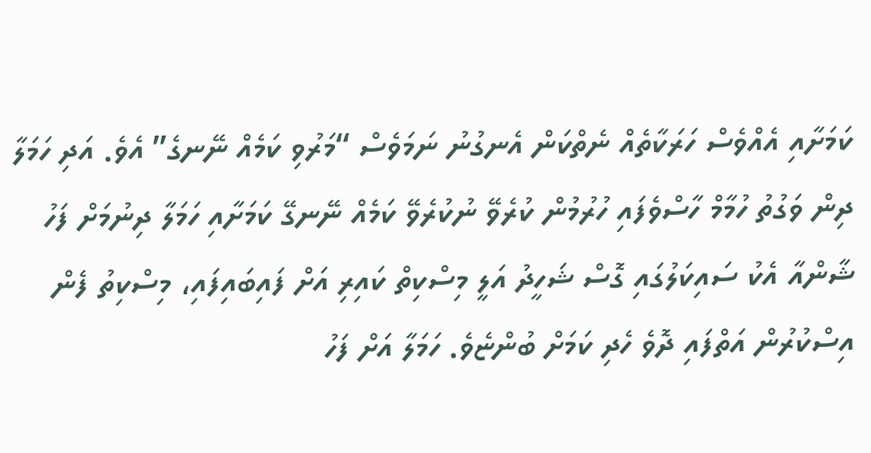ކަމަށާއި އެއްވެސް ހަރަކާތެއް ނެތްކަން އެނގުނު ނަމަވެސް “މަރުވި ކަމެއް ނޭނގެ” އެވެ. އަދި ހަމަލާ ދިން ވަގުތު ހުމާމް ހާސްވެފައި ހުރުމުން ކުރެވޭ ނުކުރެވޭ ކަމެއް ނޭނގޭ ކަމަށާއި ހަމަލާ ދިނުމަށް ފަހު ޝާންއާ އެކު ސައިކަލުގައި ގޮސް ޝަހީދު އަލީ މިސްކިތް ކައިރި އަށް ފައިބައިފައި، މިސްކިތު ފެން އިސްކުރުން އަތްފައި ދޮވެ ހެދި ކަމަށް ބުންޏެވެ. ހަމަލާ އަށް ފަހު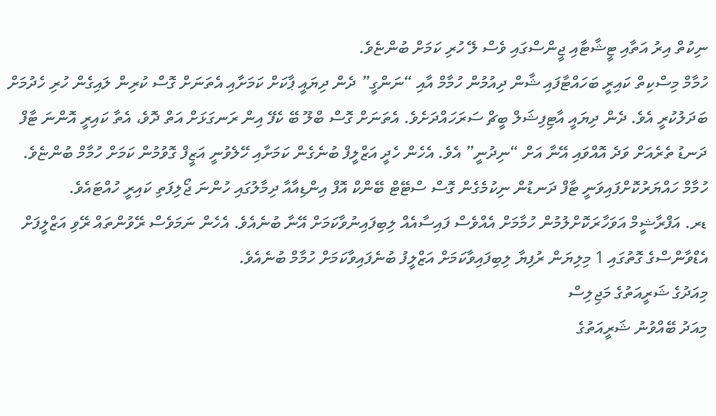ނިކުތް އިރު އަތާއި ޓީޝާޓާއި ޖީންސްގައި ވެސް ލޭ ހުރި ކަމަށް ބުންޏެވެ.
ހުމާމް މިސްކިތް ކައިރީ ބަހައްޓާފައި ޝާން ދިއުމުން ހުމާމް އާއި “ނަންގީ” ދެން ދިޔައީ ޕާކަށް ކަމަށާއި އެތަނަށް ގޮސް ކުރިން ލައިގެން ހުރި ހެދުމަށް ބަދަލުކުރީ އެވެ. ދެން ދިޔައީ އާޓިފިޝަލް ބީޗް ސަރަހައްދަށެވެ. އެތަނަށް ގޮސް ބްލޫ ބޭ ކެފޭ އިން ރަނގަޅަށް އަތް ދޮވެ، އެތާ ކައިރީ އޮންނަ ޓާފް ދަނޑު ތެރެއަށް ވަދެ އޮއްވައި އޭނާ އަށް “ނިދުނީ” އެވެ. އެހެން ހެދީ އަޒްލީފް ބުނެގެން ކަމަށާއި ހޭލެވުނީ އަޒީފް ގޮވުމުން ކަމަށް ހުމާމް ބުންޏެވެ.
ހުމާމް ހައްޔަރުކޮށްފައިވަނީ ޓާފް ދަނޑުން ނިކުމެގެން ގޮސް ސްޓޭޓް ބޭންކް އޮފް އިންޑިއާއާ ދިމާލުގައި ހުންނަ ޖޯލިފަތި ކައިރީ ހުއްޓައެވެ.
ޑރ. އަފްރާޝީމް އަވަހާރަކޮށްލުމުން ހުމާމަށް އެއްވެސް ފައިސާއެއް ލިބިފައިނުވާކަމަށް އޭނާ ބުނެއެވެ. އެހެން ނަމަވެސް ރޭވުންތައް ރޭވި އަޒްލީފަށް އެޑްވާންސްގެ ގޮތުގައި 1 މިލިޔަން ރުފިޔާ ލިބިފައިވާކަމަށް އަޒްލީފު ބުނެފައިވާކަމަށް ހުމާމް ބުނެއެވެ.
މިއަދުގެ ޝަރީއަތުގެ މަޖިލިސް
މިއަދު ބޭއްވުނު ޝަރީއަތުގެ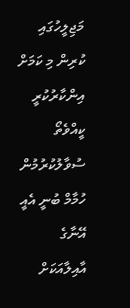މަޖިލީހުގައި ކުރިން މި ކަމަށް އިންކާރުކުރީ ކީއްވެތޯ ސުވާލުކުރުމުން ހުމާމް ބުނީ އެއީ އޭނާގެ އާއިލާއަކަށް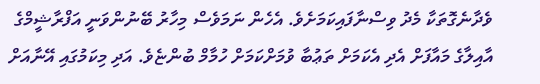ވެދާނެގޮތަކާ މެދު ވިސްނާފައިކަމަށެވެ. އެހެން ނަމަވެސް މިހާރު ބޭނުންވަނީ އަފްރާޝީމްގެ އާއިލާގެ މައާފަށް އެދި އެކަމަށް ތަޢުބާ ވުމަށްކަމަށް ހުމާމް ބުންޏެވެ. އަދި މިކަމުގައި އޭނާއަށް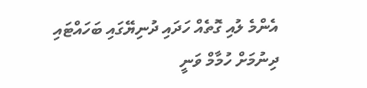އެންމެ ލުއި ގޮތެއް ހަދައި ދުނިޔޭގައި ބަހައްޓައި ދިނުމަށް ހުމާމް ވަނީ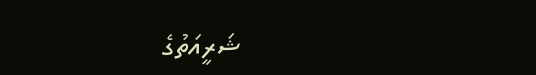ޝަރީއަތުގެ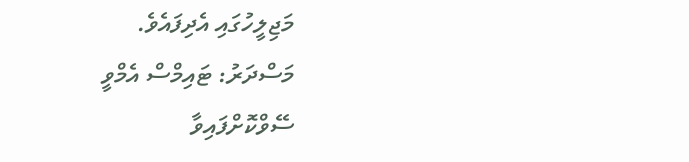މަޖިލީހުގައި އެދިފައެވެ.
މަސްދަރު: ޓައިމްސް އެމްވީ
ސޭވްކޮށްފައިވާ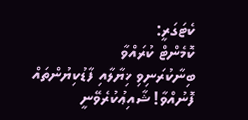ކެޓަގަރީ:
ކޮމެންޓް ކުރައްވާ
ބިނާކުރަނިވި ޚިޔާލާއި ފާޑުކިޔުންތައް ފޮނުއްވާ! ޝާއިޢުކުރެވޭނީ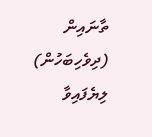ތާނައިން (ދިވެހިބަހުން) ލިޔެފައިވާ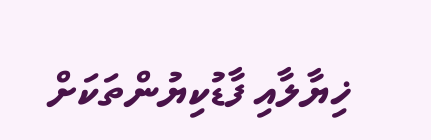ޚިޔާލާއި ފާޑުކިޔުންތަކަށް